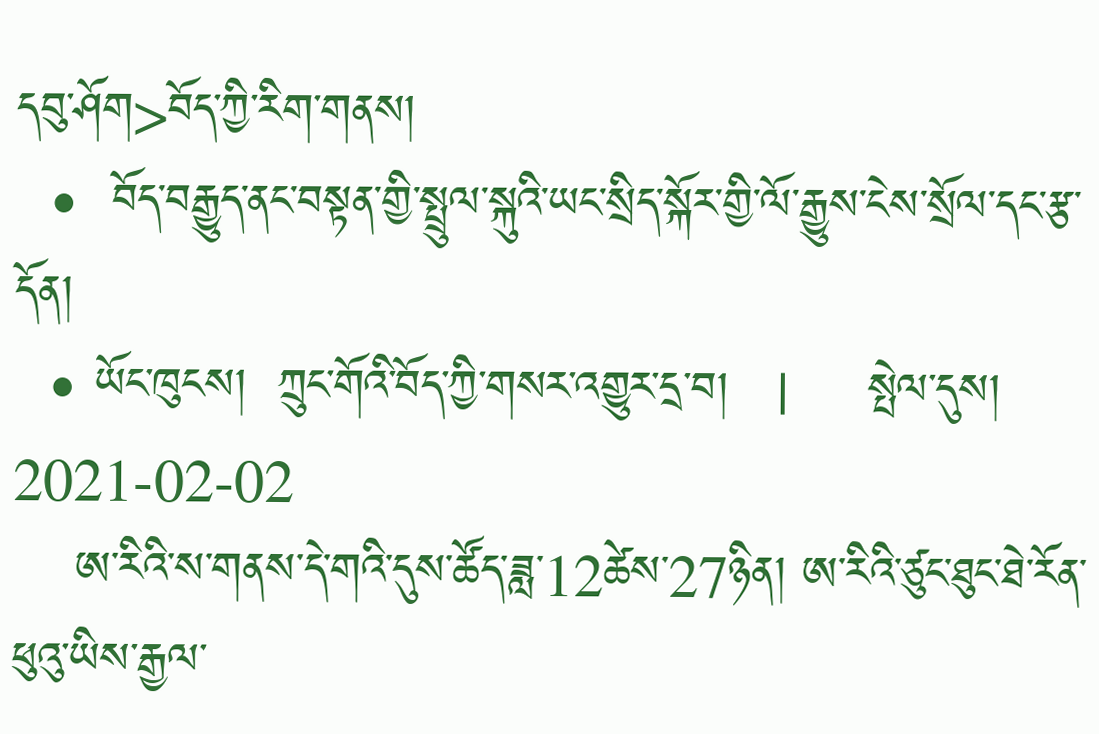དབུ་ཤོག>བོད་ཀྱི་རིག་གནས།
  •  བོད་བརྒྱུད་ནང་བསྟན་གྱི་སྤྲུལ་སྐུའི་ཡང་སྲིད་སྐོར་གྱི་ལོ་རྒྱུས་ངེས་སྲོལ་དང་རྩ་དོན།
  • ཡོང་ཁུངས།  ཀྲུང་གོའི་བོད་ཀྱི་གསར་འགྱུར་དྲ་བ།   |     སྤེལ་དུས།  2021-02-02
    ཨ་རིའི་ས་གནས་དེ་གའི་དུས་ཚོད་ཟླ་12ཚེས་27ཉིན། ཨ་རིའི་ཙུང་ཐུང་ཐེ་རོན་ཕུའུ་ཡིས་རྒྱལ་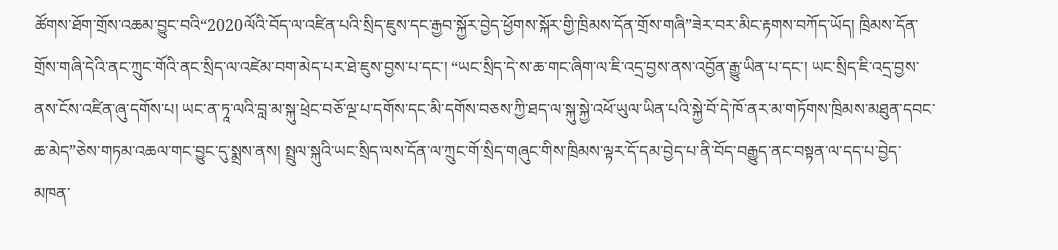ཚོགས་ཐོག་གྲོས་འཆམ་བྱུང་བའི“2020ལོའི་བོད་ལ་འཛིན་པའི་སྲིད་ཇུས་དང་རྒྱབ་སྐྱོར་བྱེད་ཕྱོགས་སྐོར་གྱི་ཁྲིམས་དོན་གྲོས་གཞི”ཟེར་བར་མིང་རྟགས་བཀོད་ཡོད། ཁྲིམས་དོན་གྲོས་གཞི་དེའི་ནང་ཀྲུང་གོའི་ནང་སྲིད་ལ་འཛེམ་བག་མེད་པར་ཐེ་ཇུས་བྱས་པ་དང་། “ཡང་སྲིད་དེ་ས་ཆ་གང་ཞིག་ལ་ཇི་འདྲ་བྱས་ནས་འབྱོན་རྒྱུ་ཡིན་པ་དང་། ཡང་སྲིད་ཇི་འདྲ་བྱས་ནས་ངོས་འཛིན་ཞུ་དགོས་པ། ཡང་ན་ཏཱ་ལའི་བླ་མ་སྐུ་ཕྲེང་བཅོ་ལྔ་པ་དགོས་དང་མི་དགོས་བཅས་ཀྱི་ཐད་ལ་སྐུ་སྐྱེ་འཕོ་ཡུལ་ཡིན་པའི་སྐྱེ་བོ་དེ་ཁོ་ནར་མ་གཏོགས་ཁྲིམས་མཐུན་དབང་ཆ་མེད”ཅེས་གཏམ་འཆལ་གང་བྱུང་དུ་སྨྲས་ནས། སྤྲུལ་སྐུའི་ཡང་སྲིད་ལས་དོན་ལ་ཀྲུང་གོ་སྲིད་གཞུང་གིས་ཁྲིམས་ལྟར་དོ་དམ་བྱེད་པ་ནི་བོད་བརྒྱུད་ནང་བསྟན་ལ་དད་པ་བྱེད་མཁན་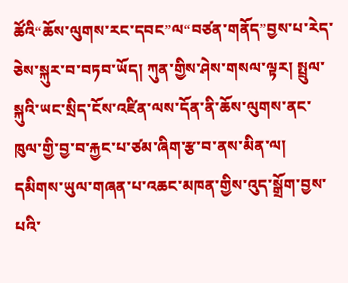ཚོའི“ཆོས་ལུགས་རང་དབང”ལ“བཙན་གནོད”བྱས་པ་རེད་ཅེས་སྐུར་བ་བཏབ་ཡོད། ཀུན་གྱིས་ཤེས་གསལ་ལྟར། སྤྲུལ་སྐུའི་ཡང་སྲིད་ངོས་འཛིན་ལས་དོན་ནི་ཆོས་ལུགས་ནང་ཁུལ་གྱི་བྱ་བ་རྐྱང་པ་ཙམ་ཞིག་རྩ་བ་ནས་མིན་ལ། དམིགས་ཡུལ་གཞན་པ་འཆང་མཁན་གྱིས་འུད་སྒྲོག་བྱས་པའི་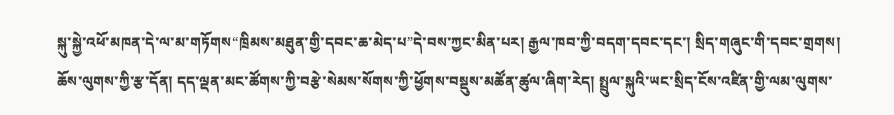སྐུ་སྐྱེ་འཕོ་མཁན་དེ་ལ་མ་གཏོགས“ཁྲིམས་མཐུན་གྱི་དབང་ཆ་མེད་པ”དེ་བས་ཀྱང་མིན་པར། རྒྱལ་ཁབ་ཀྱི་བདག་དབང་དང་། སྲིད་གཞུང་གི་དབང་གྲགས། ཆོས་ལུགས་ཀྱི་རྩ་དོན། དད་ལྡན་མང་ཚོགས་ཀྱི་བརྩེ་སེམས་སོགས་ཀྱི་ཕྱོགས་བསྡུས་མཚོན་ཚུལ་ཞིག་རེད། སྤྲུལ་སྐུའི་ཡང་སྲིད་ངོས་འཛིན་གྱི་ལམ་ལུགས་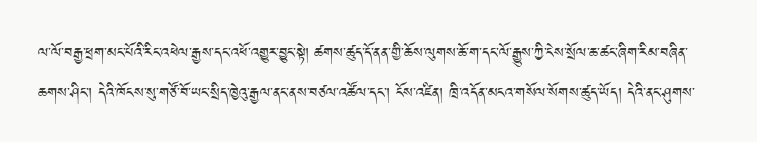ལ་ལོ་བརྒྱ་ཕྲག་མང་པོའི་རིང་འཕེལ་རྒྱས་དང་འཕོ་འགྱུར་བྱུང་སྟེ། ཚགས་ཚུད་དོ་ནན་གྱི་ཆོས་ལུགས་ཆོ་ག་དང་ལོ་རྒྱུས་ཀྱི་ངེས་སྲོལ་ཆ་ཚང་ཞིག་རིམ་བཞིན་ཆགས་ཤིང་། དེའི་ཁོངས་སུ་གཙོ་བོ་ཡང་སྲིད་ཁྱེའུ་རྒྱལ་ནང་ནས་བཙལ་འཚོལ་དང་། ངོས་འཛིན། ཁྲི་འདོན་མངའ་གསོལ་སོགས་ཚུད་ཡོད། དེའི་ནང་ཤུགས་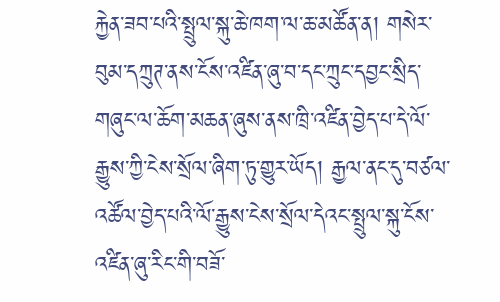རྐྱེན་ཟབ་པའི་སྤྲུལ་སྐུ་ཆེ་ཁག་ལ་ཆ་མཚོན་ན། གསེར་བུམ་དཀྲུཊ་ནས་ངོས་འཛིན་ཞུ་བ་དང་ཀྲུང་དབྱང་སྲིད་གཞུང་ལ་ཆོག་མཆན་ཞུས་ནས་ཁྲི་འཛིན་བྱེད་པ་དེ་ལོ་རྒྱུས་ཀྱི་ངེས་སྲོལ་ཞིག་ཏུ་གྱུར་ཡོད། རྒྱལ་ནང་དུ་བཙལ་འཚོལ་བྱེད་པའི་ལོ་རྒྱུས་ངེས་སྲོལ་དེའང་སྤྲུལ་སྐུ་ངོས་འཛིན་ཞུ་རིང་གི་བཟོ་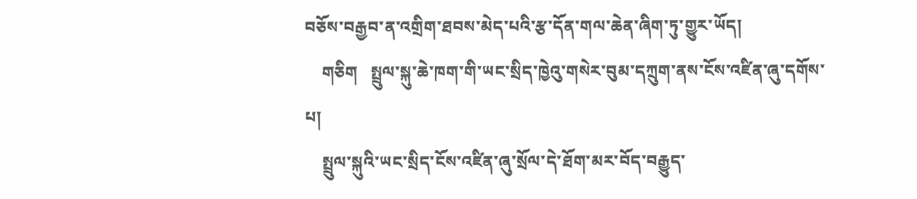བཅོས་བརྒྱབ་ན་འགྲིག་ཐབས་མེད་པའི་རྩ་དོན་གལ་ཆེན་ཞིག་ཏུ་གྱུར་ཡོད།
    གཅིག   སྤྲུལ་སྐུ་ཆེ་ཁག་གི་ཡང་སྲིད་ཁྱེའུ་གསེར་བུམ་དཀྲུག་ནས་ངོས་འཛིན་ཞུ་དགོས་པ།
    སྤྲུལ་སྐུའི་ཡང་སྲིད་ངོས་འཛིན་ཞུ་སྲོལ་དེ་ཐོག་མར་བོད་བརྒྱུད་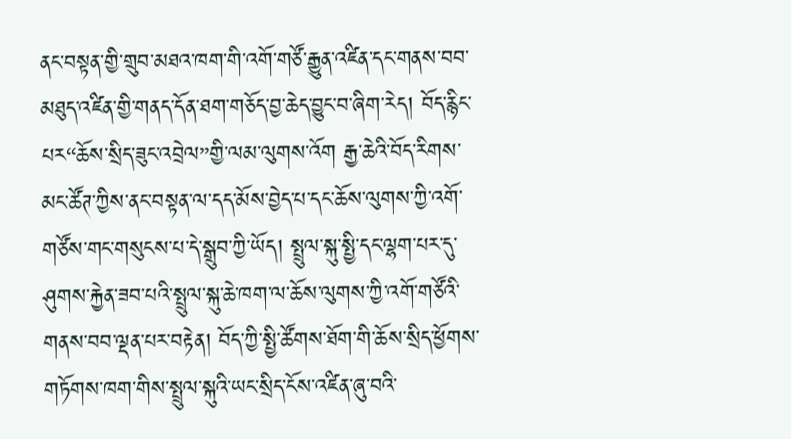ནང་བསྟན་གྱི་གྲུབ་མཐའ་ཁག་གི་འགོ་གཙོ་རྒྱུན་འཛིན་དང་གནས་བབ་མཐུད་འཛིན་གྱི་གནད་དོན་ཐག་གཅོད་བྱ་ཆེད་བྱུང་བ་ཞིག་རེད། བོད་རྙིང་པར“ཆོས་སྲིད་ཟུང་འབྲེལ”གྱི་ལམ་ལུགས་འོག རྒྱ་ཆེའི་བོད་རིགས་མང་ཚོཊ་ཀྱིས་ནང་བསྟན་ལ་དད་མོས་བྱེད་པ་དང་ཆོས་ལུགས་ཀྱི་འགོ་གཙོས་གང་གསུངས་པ་དེ་སྒྲུབ་ཀྱི་ཡོད། སྤྲུལ་སྐུ་སྤྱི་དང་ལྷག་པར་དུ་ཤུགས་རྐྱེན་ཟབ་པའི་སྤྲུལ་སྐུ་ཆེ་ཁག་ལ་ཆོས་ལུགས་ཀྱི་འགོ་གཙོའི་གནས་བབ་ལྡན་པར་བརྟེན། བོད་ཀྱི་སྤྱི་ཚོགས་ཐོག་གི་ཆོས་སྲིད་ཕྱོགས་གཏོགས་ཁག་གིས་སྤྲུལ་སྐུའི་ཡང་སྲིད་ངོས་འཛིན་ཞུ་བའི་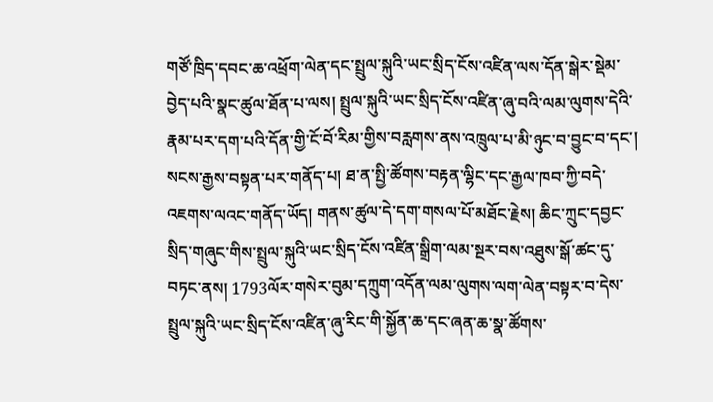གཙོ་ཁྲིད་དབང་ཆ་འཕྲོག་ལེན་དང་སྤྲུལ་སྐུའི་ཡང་སྲིད་ངོས་འཛིན་ལས་དོན་སྒེར་སྡེམ་བྱེད་པའི་སྣང་ཚུལ་ཐོན་པ་ལས། སྤྲུལ་སྐུའི་ཡང་སྲིད་ངོས་འཛིན་ཞུ་བའི་ལམ་ལུགས་དེའི་རྣམ་པར་དག་པའི་དོན་གྱི་ངོ་བོ་རིམ་གྱིས་བརླགས་ནས་འཁྲུལ་པ་མི་ཉུང་བ་བྱུང་བ་དང་། སངས་རྒྱས་བསྟན་པར་གནོད་པ། ཐ་ན་སྤྱི་ཚོགས་བརྟན་ལྷིང་དང་རྒྱལ་ཁབ་ཀྱི་བདེ་འཇགས་ལའང་གནོད་ཡོད། གནས་ཚུལ་དེ་དག་གསལ་པོ་མཐོང་རྗེས། ཆིང་ཀྲུང་དབྱང་སྲིད་གཞུང་གིས་སྤྲུལ་སྐུའི་ཡང་སྲིད་ངོས་འཛིན་སྒྲིག་ལམ་སྔར་བས་འཐུས་སྒོ་ཚང་དུ་བཏང་ནས། 1793ལོར་གསེར་བུམ་དཀྲུག་འདོན་ལམ་ལུགས་ལག་ལེན་བསྟར་བ་དེས་སྤྲུལ་སྐུའི་ཡང་སྲིད་ངོས་འཛིན་ཞུ་རིང་གི་སྐྱོན་ཆ་དང་ཞན་ཆ་སྣ་ཚོགས་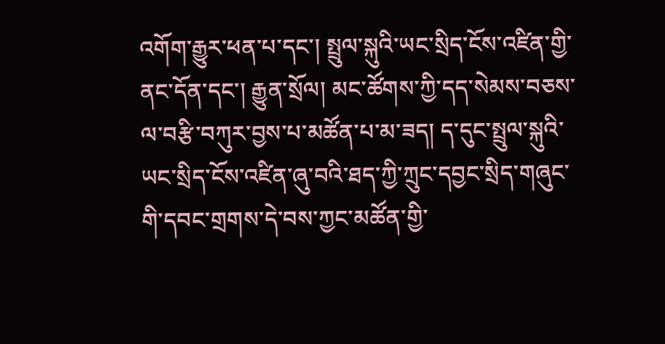འགོག་རྒྱུར་ཕན་པ་དང་། སྤྲུལ་སྐུའི་ཡང་སྲིད་ངོས་འཛིན་གྱི་ནང་དོན་དང་། རྒྱུན་སྲོལ། མང་ཚོགས་ཀྱི་དད་སེམས་བཅས་ལ་བརྩི་བཀུར་བྱས་པ་མཚོན་པ་མ་ཟད། ད་དུང་སྤྲུལ་སྐུའི་ཡང་སྲིད་ངོས་འཛིན་ཞུ་བའི་ཐད་ཀྱི་ཀྲུང་དབྱང་སྲིད་གཞུང་གི་དབང་གྲགས་དེ་བས་ཀྱང་མཚོན་གྱི་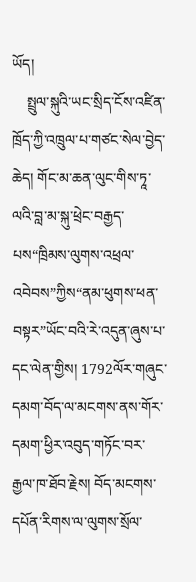ཡོད།
    སྤྲུལ་སྐུའི་ཡང་སྲིད་ངོས་འཛིན་ཁྲོད་ཀྱི་འཁྲུལ་པ་གཙང་སེལ་བྱེད་ཆེད། གོང་མ་ཆན་ལུང་གིས་ཏཱ་ལའི་བླ་མ་སྐུ་ཕྲེང་བརྒྱད་པས“ཁྲིམས་ལུགས་འཕྲལ་འབེབས”ཀྱིས“ནམ་ཕུགས་ཕན་བསྟར”ཡོང་བའི་རེ་འདུན་ཞུས་པ་དང་ལེན་གྱིས། 1792ལོར་གཞུང་དམག་བོད་ལ་མངགས་ནས་གོར་དམག་ཕྱིར་འབུད་གཏོང་བར་རྒྱལ་ཁ་ཐོབ་རྗེས། བོད་མངགས་དཔོན་རིགས་ལ་ལུགས་སྲོལ་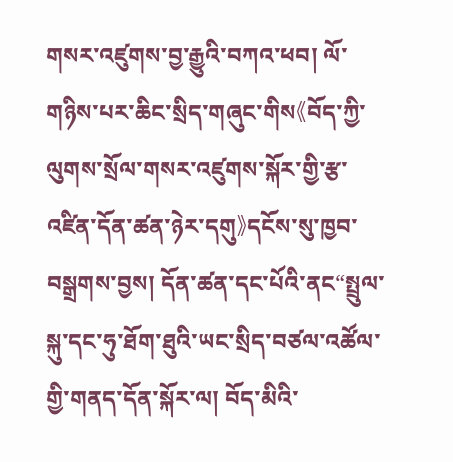གསར་འཛུགས་བྱ་རྒྱུའི་བཀའ་ཕབ། ལོ་གཉིས་པར་ཆིང་སྲིད་གཞུང་གིས《བོད་ཀྱི་ལུགས་སྲོལ་གསར་འཛུགས་སྐོར་གྱི་རྩ་འཛིན་དོན་ཚན་ཉེར་དགུ》དངོས་སུ་ཁྱབ་བསྒྲགས་བྱས། དོན་ཚན་དང་པོའི་ནང“སྤྲུལ་སྐུ་དང་ཧུ་ཐོག་ཐུའི་ཡང་སྲིད་བཙལ་འཚོལ་གྱི་གནད་དོན་སྐོར་ལ། བོད་མིའི་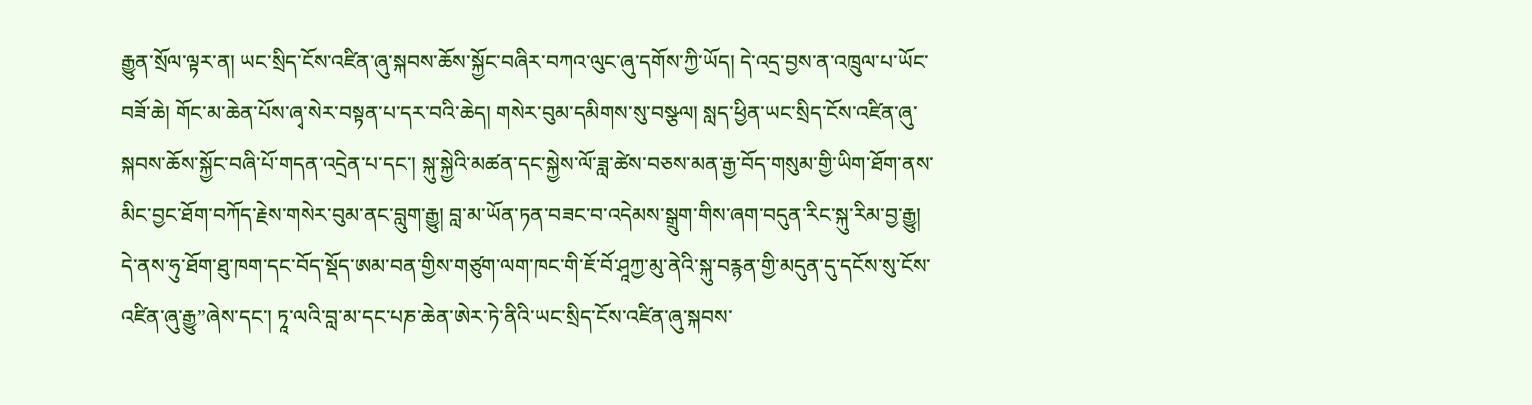རྒྱུན་སྲོལ་ལྟར་ན། ཡང་སྲིད་ངོས་འཛིན་ཞུ་སྐབས་ཆོས་སྐྱོང་བཞིར་བཀའ་ལུང་ཞུ་དགོས་ཀྱི་ཡོད། དེ་འདྲ་བྱས་ན་འཁྲུལ་པ་ཡོང་བཟོ་ཆེ། གོང་མ་ཆེན་པོས་ཞྭ་སེར་བསྟན་པ་དར་བའི་ཆེད། གསེར་བུམ་དམིགས་སུ་བསྩལ། སླད་ཕྱིན་ཡང་སྲིད་ངོས་འཛིན་ཞུ་སྐབས་ཆོས་སྐྱོང་བཞི་པོ་གདན་འདྲེན་པ་དང་། སྐུ་སྐྱེའི་མཚན་དང་སྐྱེས་ལོ་ཟླ་ཚེས་བཅས་མན་རྒྱ་བོད་གསུམ་གྱི་ཡིག་ཐོག་ནས་མིང་བྱང་ཐོག་བཀོད་རྗེས་གསེར་བུམ་ནང་བླུག་རྒྱུ། བླ་མ་ཡོན་ཏན་བཟང་བ་འདེམས་སྒྲུག་གིས་ཞག་བདུན་རིང་སྐུ་རིམ་བྱ་རྒྱུ། དེ་ནས་ཧུ་ཐོག་ཐུ་ཁག་དང་བོད་སྡོད་ཨམ་བན་གྱིས་གཙུག་ལག་ཁང་གི་ཇོ་བོ་ཤཱཀྱ་མུ་ནེའི་སྐུ་བརྙན་གྱི་མདུན་དུ་དངོས་སུ་ངོས་འཛིན་ཞུ་རྒྱུ”ཞེས་དང་། ཏཱ་ལའི་བླ་མ་དང་པཎ་ཆེན་ཨེར་ཏེ་ནིའི་ཡང་སྲིད་ངོས་འཛིན་ཞུ་སྐབས་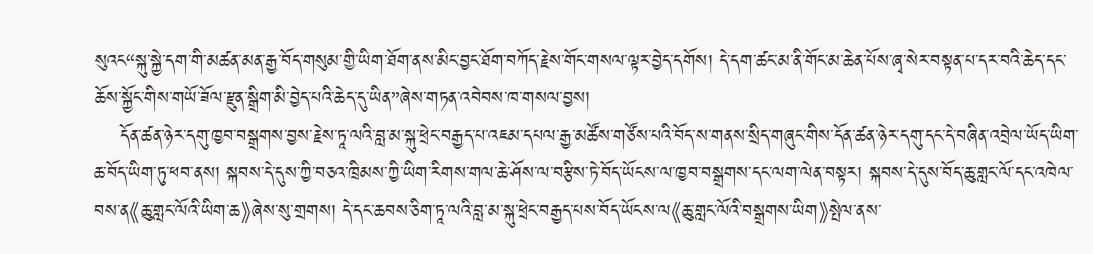སུའང“སྐུ་སྐྱེ་དག་གི་མཚན་མན་རྒྱ་བོད་གསུམ་གྱི་ཡིག་ཐོག་ནས་མིང་བྱང་ཐོག་བཀོད་རྗེས་གོང་གསལ་ལྟར་བྱེད་དགོས། དེ་དག་ཚང་མ་ནི་གོང་མ་ཆེན་པོས་ཞྭ་སེར་བསྟན་པ་དར་བའི་ཆེད་དང་ཆོས་སྐྱོང་གིས་གཡོ་ཟོལ་རྫུན་སྒྲིག་མི་བྱེད་པའི་ཆེད་དུ་ཡིན”ཞེས་གཏན་འབེབས་ཁ་གསལ་བྱས།
    དོན་ཚན་ཉེར་དགུ་ཁྱབ་བསྒྲགས་བྱས་རྗེས་ཏཱ་ལའི་བླ་མ་སྐུ་ཕྲེང་བརྒྱད་པ་འཇམ་དཔལ་རྒྱ་མཚོས་གཙོས་པའི་བོད་ས་གནས་སྲིད་གཞུང་གིས་དོན་ཚན་ཉེར་དགུ་དང་དེ་བཞིན་འབྲེལ་ཡོད་ཡིག་ཆ་བོད་ཡིག་ཏུ་ཕབ་ནས། སྐབས་དེ་དུས་ཀྱི་བཅའ་ཁྲིམས་ཀྱི་ཡིག་རིགས་གལ་ཆེ་ཤོས་ལ་བརྩིས་ཏེ་བོད་ཡོངས་ལ་ཁྱབ་བསྒྲགས་དང་ལག་ལེན་བསྟར། སྐབས་དེ་དུས་བོད་ཆུ་གླང་ལོ་དང་འཁེལ་བས་ན《ཆུ་གླང་ལོའི་ཡིག་ཆ》ཞེས་སུ་གྲགས། དེ་དང་ཆབས་ཅིག་ཏཱ་ལའི་བླ་མ་སྐུ་ཕྲེང་བརྒྱད་པས་བོད་ཡོངས་ལ《ཆུ་གླང་ལོའི་བསྒྲགས་ཡིག》སྤེལ་ནས་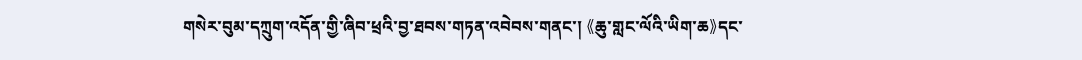གསེར་བུམ་དཀྲུག་འདོན་གྱི་ཞིབ་ཕྲའི་བྱ་ཐབས་གཏན་འབེབས་གནང་། 《ཆུ་གླང་ལོའི་ཡིག་ཆ》དང་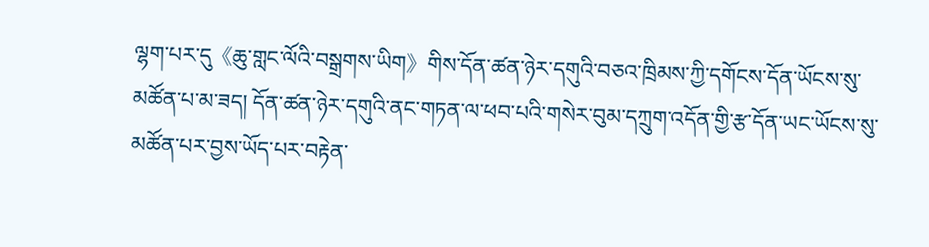ལྷག་པར་དུ《ཆུ་གླང་ལོའི་བསྒྲགས་ཡིག》གིས་དོན་ཚན་ཉེར་དགུའི་བཅའ་ཁྲིམས་ཀྱི་དགོངས་དོན་ཡོངས་སུ་མཚོན་པ་མ་ཟད། དོན་ཚན་ཉེར་དགུའི་ནང་གཏན་ལ་ཕབ་པའི་གསེར་བུམ་དཀྲུག་འདོན་གྱི་རྩ་དོན་ཡང་ཡོངས་སུ་མཚོན་པར་བྱས་ཡོད་པར་བརྟེན་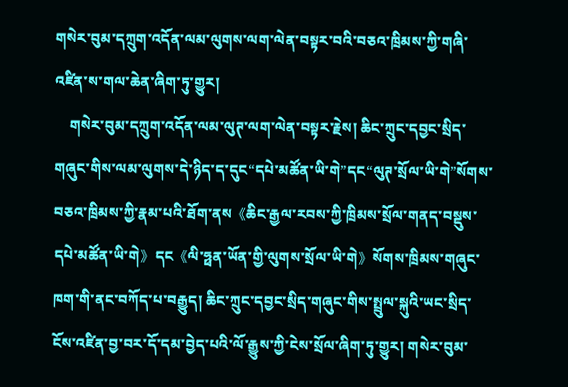གསེར་བུམ་དཀྲུག་འདོན་ལམ་ལུགས་ལག་ལེན་བསྟར་བའི་བཅའ་ཁྲིམས་ཀྱི་གཞི་འཛིན་ས་གལ་ཆེན་ཞིག་ཏུ་གྱུར།
    གསེར་བུམ་དཀྲུག་འདོན་ལམ་ལུཊ་ལག་ལེན་བསྟར་རྗེས། ཆིང་ཀྲུང་དབྱང་སྲིད་གཞུང་གིས་ལམ་ལུགས་དེ་ཉིད་ད་དུང“དཔེ་མཚོན་ཡི་གེ”དང“ལུཊ་སྲོལ་ཡི་གེ”སོགས་བཅའ་ཁྲིམས་ཀྱི་རྣམ་པའི་ཐོག་ནས《ཆིང་རྒྱལ་རབས་ཀྱི་ཁྲིམས་སྲོལ་གནད་བསྡུས་དཔེ་མཚོན་ཡི་གེ》དང《ལི་ཧྥན་ཡོན་གྱི་ལུགས་སྲོལ་ཡི་གེ》སོགས་ཁྲིམས་གཞུང་ཁག་གི་ནང་བཀོད་པ་བརྒྱུད། ཆིང་ཀྲུང་དབྱང་སྲིད་གཞུང་གིས་སྤྲུལ་སྐུའི་ཡང་སྲིད་ངོས་འཛིན་བྱ་བར་དོ་དམ་བྱེད་པའི་ལོ་རྒྱུས་ཀྱི་ངེས་སྲོལ་ཞིག་ཏུ་གྱུར། གསེར་བུམ་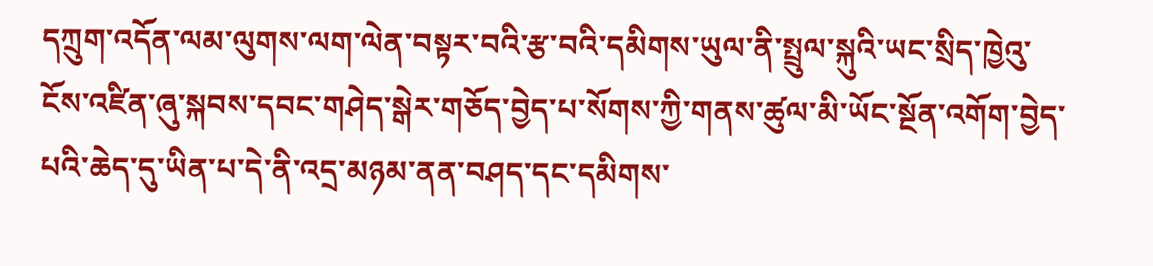དཀྲུག་འདོན་ལམ་ལུགས་ལག་ལེན་བསྟར་བའི་རྩ་བའི་དམིགས་ཡུལ་ནི་སྤྲུལ་སྐུའི་ཡང་སྲིད་ཁྱེའུ་ངོས་འཛིན་ཞུ་སྐབས་དབང་གཤེད་སྒེར་གཅོད་བྱེད་པ་སོགས་ཀྱི་གནས་ཚུལ་མི་ཡོང་སྔོན་འགོག་བྱེད་པའི་ཆེད་དུ་ཡིན་པ་དེ་ནི་འདྲ་མཉམ་ནན་བཤད་དང་དམིགས་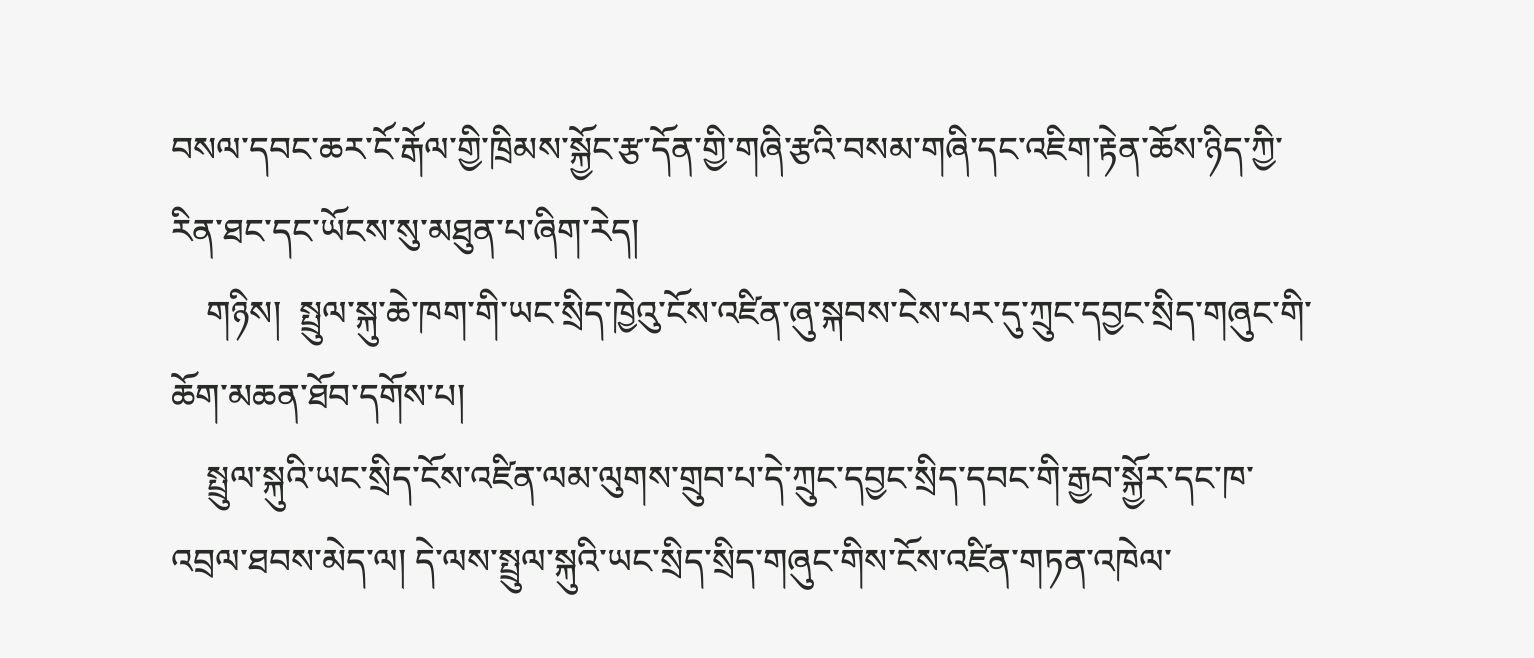བསལ་དབང་ཆར་ངོ་རྒོལ་གྱི་ཁྲིམས་སྐྱོང་རྩ་དོན་གྱི་གཞི་རྩའི་བསམ་གཞི་དང་འཇིག་རྟེན་ཆོས་ཉིད་ཀྱི་རིན་ཐང་དང་ཡོངས་སུ་མཐུན་པ་ཞིག་རེད།
    གཉིས།  སྤྲུལ་སྐུ་ཆེ་ཁག་གི་ཡང་སྲིད་ཁྱེའུ་ངོས་འཛིན་ཞུ་སྐབས་ངེས་པར་དུ་ཀྲུང་དབྱང་སྲིད་གཞུང་གི་ཆོག་མཆན་ཐོབ་དགོས་པ།
    སྤྲུལ་སྐུའི་ཡང་སྲིད་ངོས་འཛིན་ལམ་ལུགས་གྲུབ་པ་དེ་ཀྲུང་དབྱང་སྲིད་དབང་གི་རྒྱབ་སྐྱོར་དང་ཁ་འབྲལ་ཐབས་མེད་ལ། དེ་ལས་སྤྲུལ་སྐུའི་ཡང་སྲིད་སྲིད་གཞུང་གིས་ངོས་འཛིན་གཏན་འཁེལ་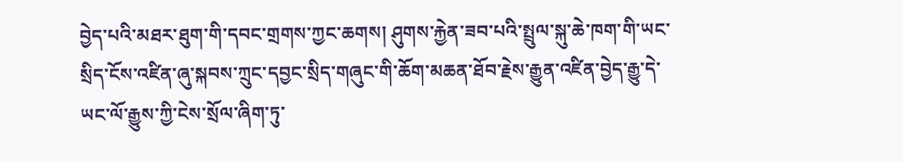བྱེད་པའི་མཐར་ཐུག་གི་དབང་གྲགས་ཀྱང་ཆགས། ཤུགས་རྐྱེན་ཟབ་པའི་སྤྲུལ་སྐུ་ཆེ་ཁག་གི་ཡང་སྲིད་ངོས་འཛིན་ཞུ་སྐབས་ཀྲུང་དབྱང་སྲིད་གཞུང་གི་ཆོག་མཆན་ཐོབ་རྗེས་རྒྱུན་འཛིན་བྱེད་རྒྱུ་དེ་ཡང་ལོ་རྒྱུས་ཀྱི་ངེས་སྲོལ་ཞིག་ཏུ་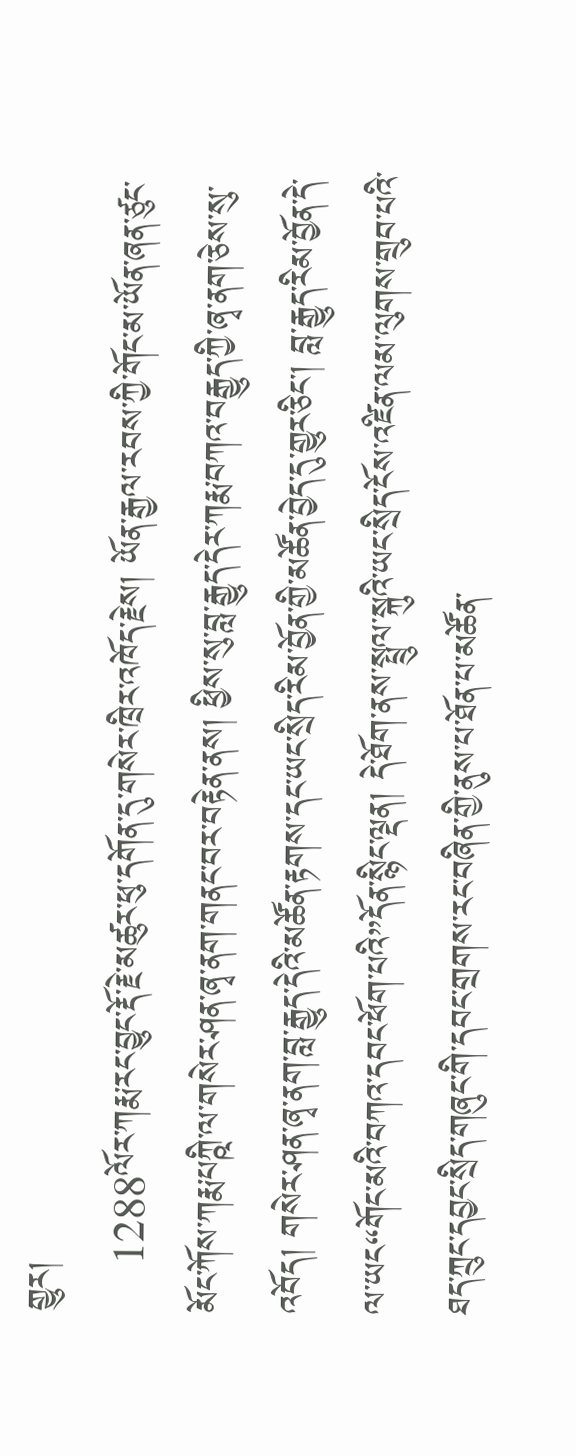གྱུར།
    1288ལོར་ཀརྨ་རང་བྱུང་རྡོ་རྗེ་མཚུར་ཕུ་དགོན་དུ་གསེར་ཁྲིར་འཁོད་རྗེས། ཡོན་རྒྱལ་རབས་ཀྱི་གོང་མ་ཡོན་ཞན་ཙུང་མོང་ཀོས་ཀརྨ་པཀྵི་ལ་གསེར་ཤན་ཞྭ་ནག་གནང་བར་བརྟེན་ནས། ཕྱིས་སུ་བླ་རྒྱུད་དེར་ཀརྨ་བཀའ་བརྒྱུད་ཀྱི་ཞྭ་ནག་ཅེས་སུ་འབོད། གསེར་ཤན་ཞྭ་ནག་བླ་རྒྱུད་དེའི་མཚོན་རྟགས་དང་ཡང་སྲིད་རིམ་བྱོན་གྱི་མཚོན་བྱེད་དུ་གྱུར་ཅིང་། བླ་རྒྱུད་རིམ་བྱོན་དེ་ལ་ཡང“གོང་མའི་བཀའ་དབང་ཕོག་པའི”དོན་སྙིང་ལྡན། དེ་ཐོག་ནས་སྤྲུལ་སྐུའི་ཡང་སྲིད་ངོས་འཛིན་ལམ་ལུགས་གྲུབ་པའི་ཐད་ཀྲུང་དབྱང་སྲིད་གཞུང་གི་དབང་གྲགས་རང་བཞིན་གྱི་ནུས་པ་ཐོན་པ་མཚོན་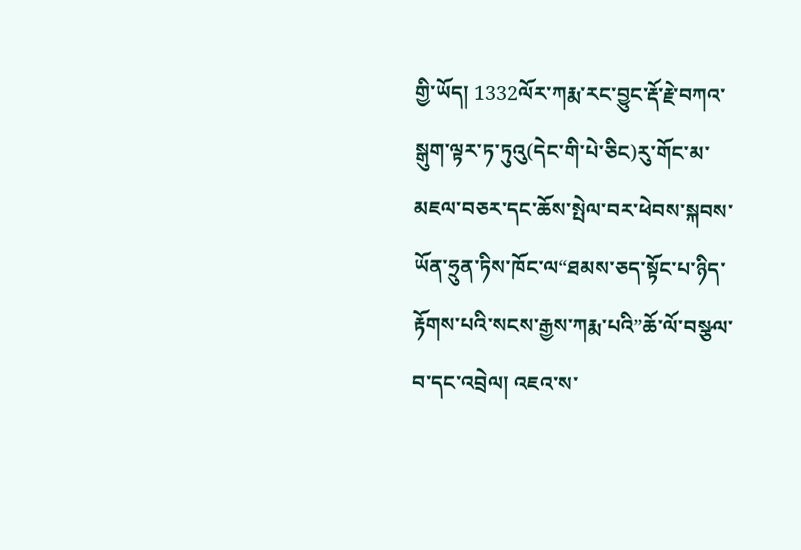གྱི་ཡོད། 1332ལོར་ཀརྨ་རང་བྱུང་རྡོ་རྗེ་བཀའ་སྒུག་ལྟར་ཏ་ཏུའུ(དེང་གི་པེ་ཅིང)རུ་གོང་མ་མཇལ་བཅར་དང་ཆོས་སྤེལ་བར་ཕེབས་སྐབས་ཡོན་ཧྲུན་ཏིས་ཁོང་ལ“ཐམས་ཅད་སྟོང་པ་ཉིད་རྟོགས་པའི་སངས་རྒྱས་ཀརྨ་པའི”ཆོ་ལོ་བསྩལ་བ་དང་འབྲེལ། འཇའ་ས་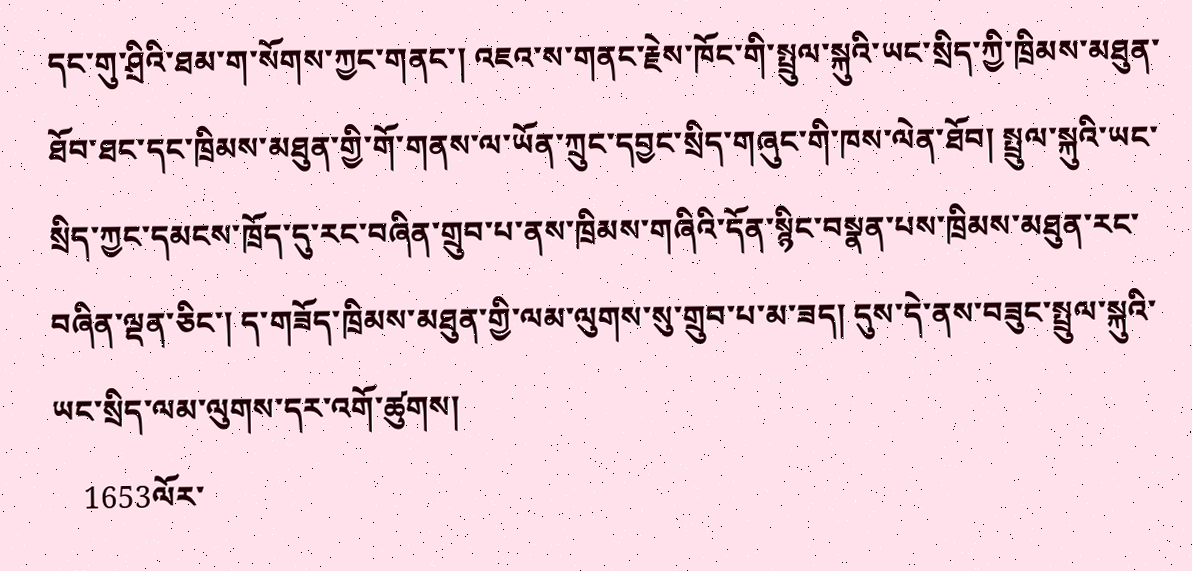དང་གུ་ཤྲིའི་ཐམ་ག་སོགས་ཀྱང་གནང་། འཇའ་ས་གནང་རྗེས་ཁོང་གི་སྤྲུལ་སྐུའི་ཡང་སྲིད་ཀྱི་ཁྲིམས་མཐུན་ཐོབ་ཐང་དང་ཁྲིམས་མཐུན་གྱི་གོ་གནས་ལ་ཡོན་ཀྲུང་དབྱང་སྲིད་གཞུང་གི་ཁས་ལེན་ཐོབ། སྤྲུལ་སྐུའི་ཡང་སྲིད་ཀྱང་དམངས་ཁྲོད་དུ་རང་བཞིན་གྲུབ་པ་ནས་ཁྲིམས་གཞིའི་དོན་སྙིང་བསྣན་པས་ཁྲིམས་མཐུན་རང་བཞིན་ལྡན་ཅིང་། ད་གཟོད་ཁྲིམས་མཐུན་གྱི་ལམ་ལུགས་སུ་གྲུབ་པ་མ་ཟད། དུས་དེ་ནས་བཟུང་སྤྲུལ་སྐུའི་ཡང་སྲིད་ལམ་ལུགས་དར་འགོ་ཚུགས།
    1653ལོར་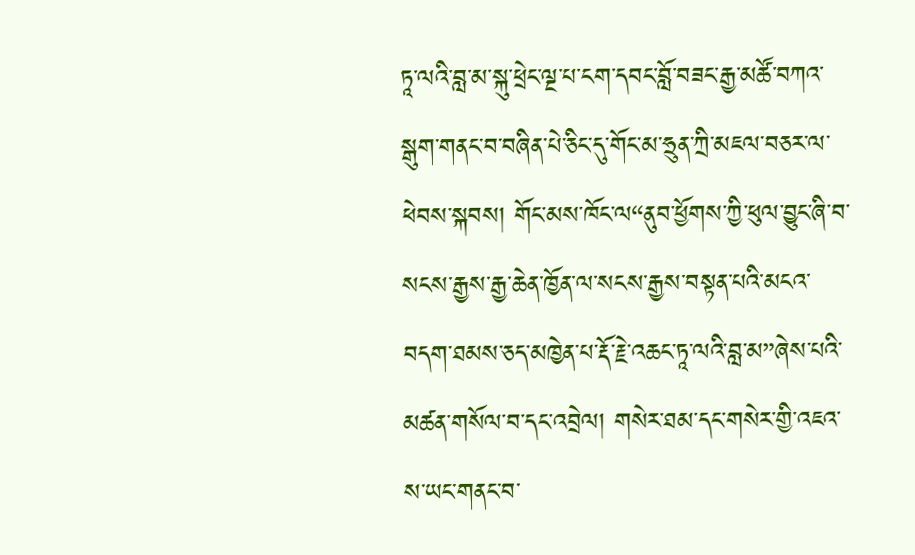ཏཱ་ལའི་བླ་མ་སྐུ་ཕྲེང་ལྔ་པ་ངག་དབང་བློ་བཟང་རྒྱ་མཚོ་བཀའ་སྒུག་གནང་བ་བཞིན་པེ་ཅིང་དུ་གོང་མ་ཧྲུན་ཀྲི་མཇལ་བཅར་ལ་ཕེབས་སྐབས། གོང་མས་ཁོང་ལ“ནུབ་ཕྱོགས་ཀྱི་ཕུལ་བྱུང་ཞི་བ་སངས་རྒྱས་རྒྱ་ཆེན་ཁྱོན་ལ་སངས་རྒྱས་བསྟན་པའི་མངའ་བདག་ཐམས་ཅད་མཁྱེན་པ་རྡོ་རྗེ་འཆང་ཏཱ་ལའི་བླ་མ”ཞེས་པའི་མཚན་གསོལ་བ་དང་འབྲེལ། གསེར་ཐམ་དང་གསེར་གྱི་འཇའ་ས་ཡང་གནང་བ་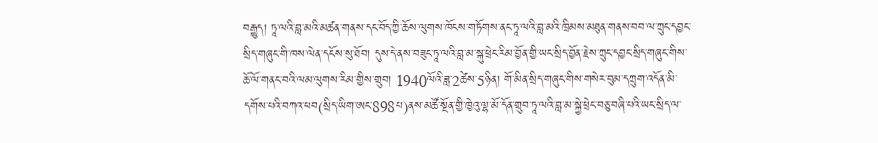བརྒྱུད། ཏཱ་ལའི་བླ་མའི་མཚན་གནས་དང་བོད་ཀྱི་ཆོས་ལུགས་ཁོངས་གཏོགས་ནང་ཏཱ་ལའི་བླ་མའི་ཁྲིམས་མཐུན་གནས་བབ་ལ་ཀྲུང་དབྱང་སྲིད་གཞུང་གི་ཁས་ལེན་དངོས་སུ་ཐོབ། དུས་དེ་ནས་བཟུང་ཏཱ་ལའི་བླ་མ་སྐུ་ཕྲེང་རིམ་བྱོན་གྱི་ཡང་སྲིད་བྱོན་རྗེས་ཀྲུང་དབྱང་སྲིད་གཞུང་གིས་ཆོ་ལོ་གནང་བའི་ལམ་ལུགས་རིམ་གྱིས་གྲུབ། 1940ལོའི་ཟླ་2ཚེས་5ཉིན། གོ་མིན་སྲིད་གཞུང་གིས་གསེར་བུམ་དཀྲུག་འདོན་མི་དགོས་པའི་བཀའ་ཕབ(སྲིད་ཡིག་ཨང་898པ)ནས་མཚོ་སྔོན་གྱི་ཁྱེའུ་ལྷ་མོ་དོན་གྲུབ་ཏཱ་ལའི་བླ་མ་སྐྱེ་ཕྲེང་བཅུ་བཞི་པའི་ཡང་སྲིད་ལ་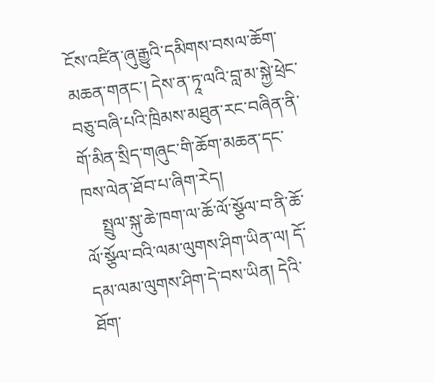ངོས་འཛིན་ཞུ་རྒྱུའི་དམིགས་བསལ་ཆོག་མཆན་གནང་། དེས་ན་ཏཱ་ལའི་བླ་མ་སྐྱེ་ཕྲེང་བཅུ་བཞི་པའི་ཁྲིམས་མཐུན་རང་བཞིན་ནི་གོ་མིན་སྲིད་གཞུང་གི་ཆོག་མཆན་དང་ཁས་ལེན་ཐོབ་པ་ཞིག་རེད།
    སྤྲུལ་སྐུ་ཆེ་ཁག་ལ་ཆོ་ལོ་སྩོལ་བ་ནི་ཆོ་ལོ་སྩོལ་བའི་ལམ་ལུགས་ཤིག་ཡིན་ལ། དོ་དམ་ལམ་ལུགས་ཤིག་དེ་བས་ཡིན། དེའི་ཐོག་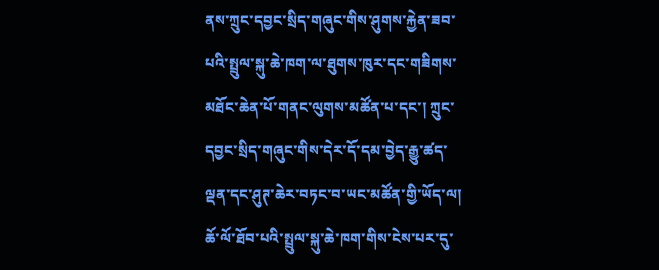ནས་ཀྲུང་དབྱང་སྲིད་གཞུང་གིས་ཤུགས་རྐྱེན་ཟབ་པའི་སྤྲུལ་སྐུ་ཆེ་ཁག་ལ་ཐུགས་ཁུར་དང་གཟིགས་མཐོང་ཆེན་པོ་གནང་ལུགས་མཚོན་པ་དང་། ཀྲུང་དབྱང་སྲིད་གཞུང་གིས་དེར་དོ་དམ་བྱེད་རྒྱུ་ཚད་ལྡན་དང་ཤུཊ་ཆེར་བཏང་བ་ཡང་མཚོན་གྱི་ཡོད་ལ། ཆོ་ལོ་ཐོབ་པའི་སྤྲུལ་སྐུ་ཆེ་ཁག་གིས་ངེས་པར་དུ་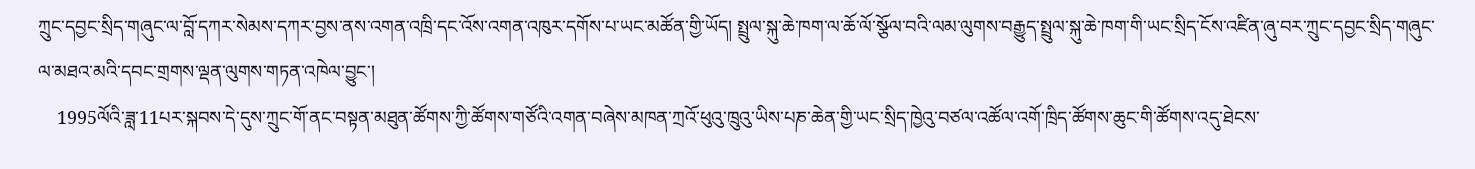ཀྲུང་དབྱང་སྲིད་གཞུང་ལ་བློ་དཀར་སེམས་དཀར་བྱས་ནས་འགན་འཁྲི་དང་འོས་འགན་འཁུར་དགོས་པ་ཡང་མཚོན་གྱི་ཡོད། སྤྲུལ་སྐུ་ཆེ་ཁག་ལ་ཆོ་ལོ་སྩོལ་བའི་ལམ་ལུགས་བརྒྱུད་སྤྲུལ་སྐུ་ཆེ་ཁག་གི་ཡང་སྲིད་ངོས་འཛིན་ཞུ་བར་ཀྲུང་དབྱང་སྲིད་གཞུང་ལ་མཐའ་མའི་དབང་གྲགས་ལྡན་ལུགས་གཏན་འཁེལ་བྱུང་།
    1995ལོའི་ཟླ་11པར་སྐབས་དེ་དུས་ཀྲུང་གོ་ནང་བསྟན་མཐུན་ཚོགས་ཀྱི་ཚོགས་གཙོའི་འགན་བཞེས་མཁན་ཀྲའོ་ཕུའུ་ཁྲུའུ་ཡིས་པཎ་ཆེན་གྱི་ཡང་སྲིད་ཁྱེའུ་བཙལ་འཚོལ་འགོ་ཁྲིད་ཚོགས་ཆུང་གི་ཚོགས་འདུ་ཐེངས་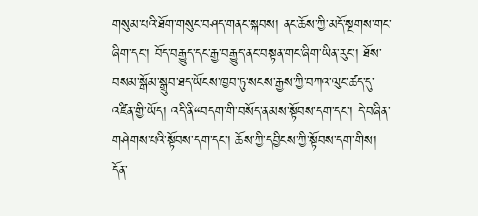གསུམ་པའི་ཐོག་གསུང་བཤད་གནང་སྐབས། ནང་ཆོས་ཀྱི་མདོ་སྔགས་གང་ཞིག་དང་། བོད་བརྒྱུད་དང་རྒྱ་བརྒྱུད་ནང་བསྟན་གང་ཞིག་ཡིན་རུང་། ཐོས་བསམ་སྒོམ་སྒྲུབ་ཐད་ཡོངས་ཁྱབ་ཏུ་སངས་རྒྱས་ཀྱི་བཀའ་ལུང་ཚད་དུ་འཛིན་གྱི་ཡོད། འདི་ནི“བདག་གི་བསོད་ནམས་སྟོབས་དག་དང་། དེ་བཞིན་གཤེགས་པའི་སྟོབས་དག་དང་། ཆོས་ཀྱི་དབྱིངས་ཀྱི་སྟོབས་དག་གིས། དོན་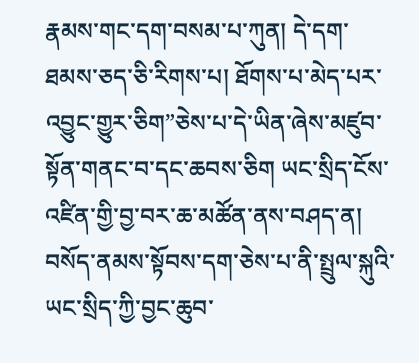རྣམས་གང་དག་བསམ་པ་ཀུན། དེ་དག་ཐམས་ཅད་ཅི་རིགས་པ། ཐོགས་པ་མེད་པར་འབྱུང་གྱུར་ཅིག”ཅེས་པ་དེ་ཡིན་ཞེས་མཛུབ་སྟོན་གནང་བ་དང་ཆབས་ཅིག ཡང་སྲིད་ངོས་འཛིན་གྱི་བྱ་བར་ཆ་མཚོན་ནས་བཤད་ན། བསོད་ནམས་སྟོབས་དག་ཅེས་པ་ནི་སྤྲུལ་སྐུའི་ཡང་སྲིད་ཀྱི་བྱང་ཆུབ་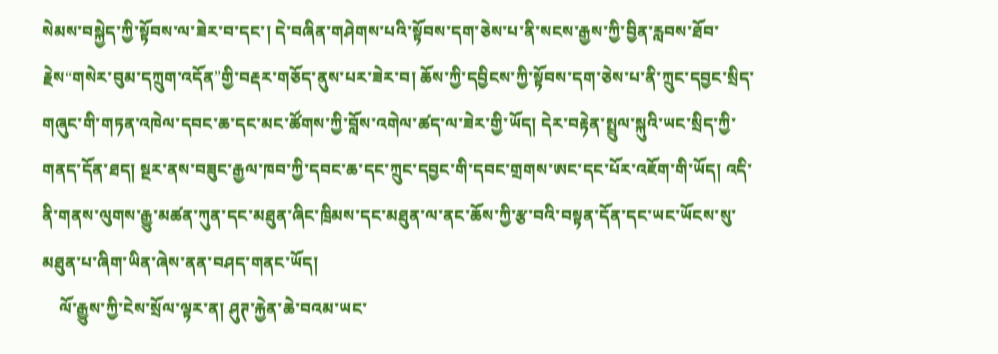སེམས་བསྐྱེད་ཀྱི་སྟོབས་ལ་ཟེར་བ་དང་། དེ་བཞིན་གཤེགས་པའི་སྟོབས་དག་ཅེས་པ་ནི་སངས་རྒྱས་ཀྱི་བྱིན་རླབས་ཐོབ་རྗེས“གསེར་བུམ་དཀྲུག་འདོན”གྱི་བརྡར་གཅོད་ནུས་པར་ཟེར་བ། ཆོས་ཀྱི་དབྱིངས་ཀྱི་སྟོབས་དག་ཅེས་པ་ནི་ཀྲུང་དབྱང་སྲིད་གཞུང་གི་གཏན་འཁེལ་དབང་ཆ་དང་མང་ཚོགས་ཀྱི་བློས་འགེལ་ཚད་ལ་ཟེར་གྱི་ཡོད། དེར་བརྟེན་སྤྲུལ་སྐུའི་ཡང་སྲིད་ཀྱི་གནད་དོན་ཐད། སྔར་ནས་བཟུང་རྒྱལ་ཁབ་ཀྱི་དབང་ཆ་དང་ཀྲུང་དབྱང་གི་དབང་གྲགས་ཨང་དང་པོར་འཇོག་གི་ཡོད། འདི་ནི་གནས་ལུགས་རྒྱུ་མཚན་ཀུན་དང་མཐུན་ཞིང་ཁྲིམས་དང་མཐུན་ལ་ནང་ཆོས་ཀྱི་རྩ་བའི་བསྟན་དོན་དང་ཡང་ཡོངས་སུ་མཐུན་པ་ཞིག་ཡིན་ཞེས་ནན་བཤད་གནང་ཡོད།
    ལོ་རྒྱུས་ཀྱི་ངེས་སྲོལ་ལྟར་ན། ཤུཊ་རྐྱེན་ཆེ་བའམ་ཡང་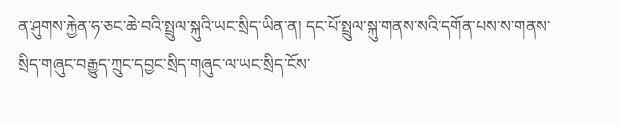ན་ཤུགས་རྐྱེན་ཧ་ཅང་ཆེ་བའི་སྤྲུལ་སྐུའི་ཡང་སྲིད་ཡིན་ན། དང་པོ་སྤྲུལ་སྐུ་གནས་སའི་དགོན་པས་ས་གནས་སྲིད་གཞུང་བརྒྱུད་ཀྲུང་དབྱང་སྲིད་གཞུང་ལ་ཡང་སྲིད་ངོས་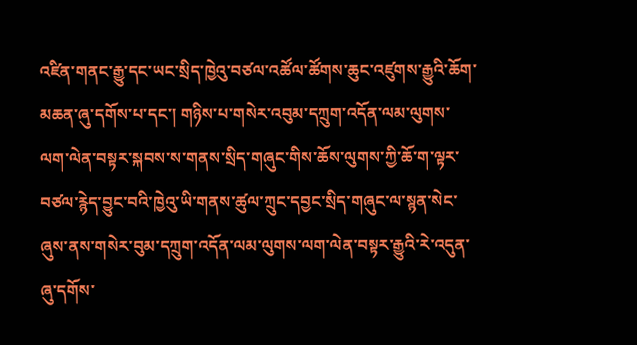འཛིན་གནང་རྒྱུ་དང་ཡང་སྲིད་ཁྱེའུ་བཙལ་འཚོལ་ཚོགས་ཆུང་འཛུགས་རྒྱུའི་ཆོག་མཆན་ཞུ་དགོས་པ་དང་། གཉིས་པ་གསེར་འབུམ་དཀྲུག་འདོན་ལམ་ལུགས་ལག་ལེན་བསྟར་སྐབས་ས་གནས་སྲིད་གཞུང་གིས་ཆོས་ལུགས་ཀྱི་ཆོ་ག་ལྟར་བཙལ་རྙེད་བྱུང་བའི་ཁྱེའུ་ཡི་གནས་ཚུལ་ཀྲུང་དབྱང་སྲིད་གཞུང་ལ་སྙན་སེང་ཞུས་ནས་གསེར་བུམ་དཀྲུག་འདོན་ལམ་ལུགས་ལག་ལེན་བསྟར་རྒྱུའི་རེ་འདུན་ཞུ་དགོས་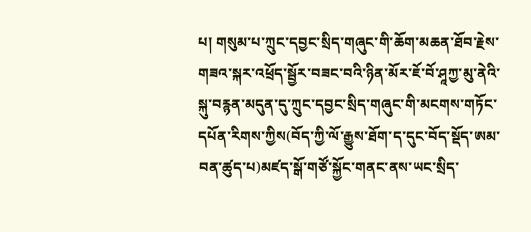པ། གསུམ་པ་ཀྲུང་དབྱང་སྲིད་གཞུང་གི་ཆོག་མཆན་ཐོབ་རྗེས་གཟའ་སྐར་འཕྲོད་སྦྱོར་བཟང་བའི་ཉིན་མོར་ཇོ་བོ་ཤཱཀྱ་མུ་ནེའི་སྐུ་བརྙན་མདུན་དུ་ཀྲུང་དབྱང་སྲིད་གཞུང་གི་མངགས་གཏོང་དཔོན་རིགས་ཀྱིས(བོད་ཀྱི་ལོ་རྒྱུས་ཐོག་ད་དུང་བོད་སྡོད་ཨམ་བན་ཚུད་པ)མཛད་སྒོ་གཙོ་སྐྱོང་གནང་ནས་ཡང་སྲིད་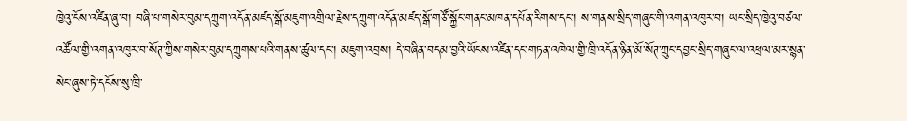ཁྱེའུ་ངོས་འཛིན་ཞུ་བ། བཞི་པ་གསེར་བུམ་དཀྲུག་འདོན་མཛད་སྒོ་མཇུག་འགྲིལ་རྗེས་དཀྲུག་འདོན་མཛད་སྒོ་གཙོ་སྐྱོང་གནང་མཁན་དཔོན་རིགས་དང་། ས་གནས་སྲིད་གཞུང་གི་འགན་འཁུར་བ། ཡང་སྲིད་ཁྱེའུ་བཙལ་འཚོལ་གྱི་འགན་འཁུར་བ་སོཊ་ཀྱིས་གསེར་བུམ་དཀྲུགས་པའི་གནས་ཚུལ་དང་། མཇུག་འབྲས། དེ་བཞིན་བདམ་བྱའི་ཡོངས་འཛིན་དང་གཏན་འཁེལ་གྱི་ཁྲི་འདོན་ཉིན་མོ་སོཊ་ཀྲུང་དབྱང་སྲིད་གཞུང་ལ་འཕྲལ་མར་སྙན་སེང་ཞུས་ཏེ་དངོས་སུ་ཁྲི་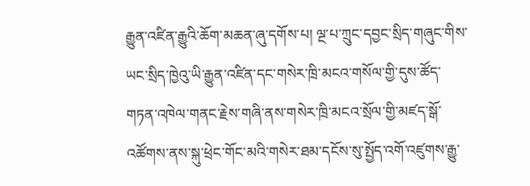རྒྱུན་འཛིན་རྒྱུའི་ཆོག་མཆན་ཞུ་དགོས་པ། ལྔ་པ་ཀྲུང་དབྱང་སྲིད་གཞུང་གིས་ཡང་སྲིད་ཁྱེའུ་ཡི་རྒྱུན་འཛིན་དང་གསེར་ཁྲི་མངའ་གསོལ་གྱི་དུས་ཚོད་གཏན་འཁེལ་གནང་རྗེས་གཞི་ནས་གསེར་ཁྲི་མངའ་སྲོལ་གྱི་མཛད་སྒོ་འཚོགས་ནས་སྐུ་ཕྲེང་གོང་མའི་གསེར་ཐམ་དངོས་སུ་སྤྱོད་འགོ་འཛུགས་རྒྱུ་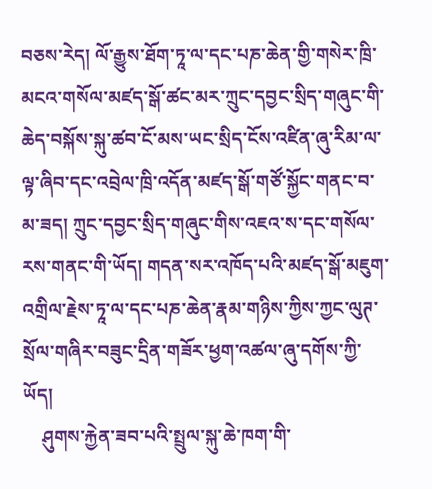བཅས་རེད། ལོ་རྒྱུས་ཐོག་ཏཱ་ལ་དང་པཎ་ཆེན་གྱི་གསེར་ཁྲི་མངའ་གསོལ་མཛད་སྒོ་ཚང་མར་ཀྲུང་དབྱང་སྲིད་གཞུང་གི་ཆེད་བསྐོས་སྐུ་ཚབ་ངོ་མས་ཡང་སྲིད་ངོས་འཛིན་ཞུ་རིམ་ལ་ལྟ་ཞིབ་དང་འབྲེལ་ཁྲི་འདོན་མཛད་སྒོ་གཙོ་སྐྱོང་གནང་བ་མ་ཟད། ཀྲུང་དབྱང་སྲིད་གཞུང་གིས་འཇའ་ས་དང་གསོལ་རས་གནང་གི་ཡོད། གདན་སར་འཁོད་པའི་མཛད་སྒོ་མཇུག་འགྲིལ་རྗེས་ཏཱ་ལ་དང་པཎ་ཆེན་རྣམ་གཉིས་ཀྱིས་ཀྱང་ལུཊ་སྲོལ་གཞིར་བཟུང་དྲིན་གཟོར་ཕྱག་འཚལ་ཞུ་དགོས་ཀྱི་ཡོད།
    ཤུགས་རྐྱེན་ཟབ་པའི་སྤྲུལ་སྐུ་ཆེ་ཁག་གི་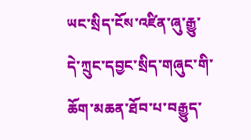ཡང་སྲིད་ངོས་འཛིན་ཞུ་རྒྱུ་དེ་ཀྲུང་དབྱང་སྲིད་གཞུང་གི་ཆོག་མཆན་ཐོབ་པ་བརྒྱུད་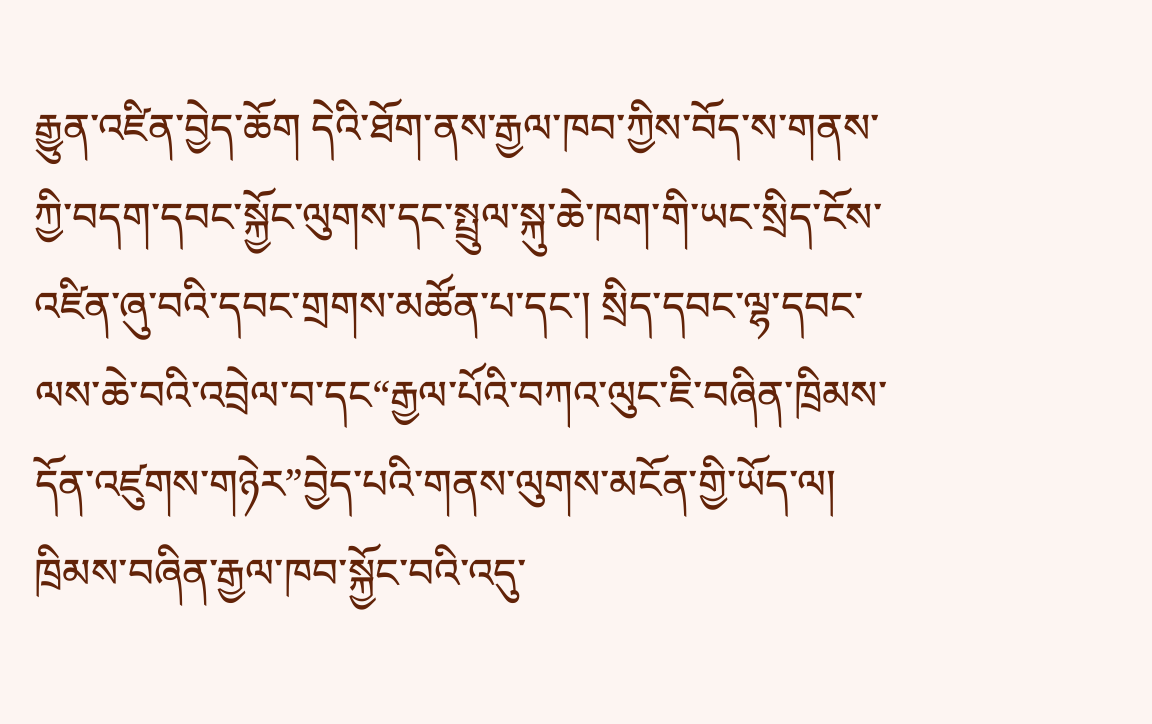རྒྱུན་འཛིན་བྱེད་ཆོག དེའི་ཐོག་ནས་རྒྱལ་ཁབ་ཀྱིས་བོད་ས་གནས་ཀྱི་བདག་དབང་སྐྱོང་ལུགས་དང་སྤྲུལ་སྐུ་ཆེ་ཁག་གི་ཡང་སྲིད་ངོས་འཛིན་ཞུ་བའི་དབང་གྲགས་མཚོན་པ་དང་། སྲིད་དབང་ལྷ་དབང་ལས་ཆེ་བའི་འབྲེལ་བ་དང“རྒྱལ་པོའི་བཀའ་ལུང་ཇི་བཞིན་ཁྲིམས་དོན་འཛུགས་གཉེར”བྱེད་པའི་གནས་ལུགས་མངོན་གྱི་ཡོད་ལ། ཁྲིམས་བཞིན་རྒྱལ་ཁབ་སྐྱོང་བའི་འདུ་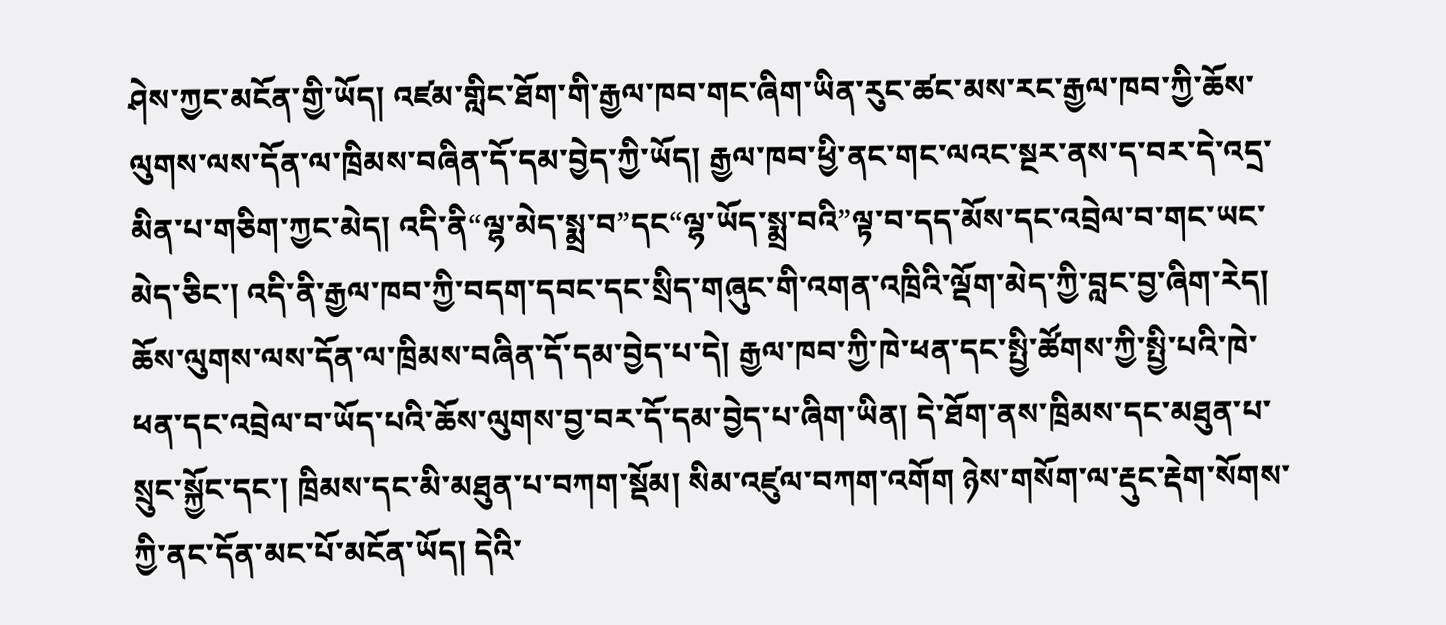ཤེས་ཀྱང་མངོན་གྱི་ཡོད། འཛམ་གླིང་ཐོག་གི་རྒྱལ་ཁབ་གང་ཞིག་ཡིན་རུང་ཚང་མས་རང་རྒྱལ་ཁབ་ཀྱི་ཆོས་ལུགས་ལས་དོན་ལ་ཁྲིམས་བཞིན་དོ་དམ་བྱེད་ཀྱི་ཡོད། རྒྱལ་ཁབ་ཕྱི་ནང་གང་ལའང་སྔར་ནས་ད་བར་དེ་འདྲ་མིན་པ་གཅིག་ཀྱང་མེད། འདི་ནི“ལྷ་མེད་སྨྲ་བ”དང“ལྷ་ཡོད་སྨྲ་བའི”ལྟ་བ་དད་མོས་དང་འབྲེལ་བ་གང་ཡང་མེད་ཅིང་། འདི་ནི་རྒྱལ་ཁབ་ཀྱི་བདག་དབང་དང་སྲིད་གཞུང་གི་འགན་འཁྲིའི་ལྡོག་མེད་ཀྱི་བླང་བྱ་ཞིག་རེད། ཆོས་ལུགས་ལས་དོན་ལ་ཁྲིམས་བཞིན་དོ་དམ་བྱེད་པ་དེ། རྒྱལ་ཁབ་ཀྱི་ཁེ་ཕན་དང་སྤྱི་ཚོགས་ཀྱི་སྤྱི་པའི་ཁེ་ཕན་དང་འབྲེལ་བ་ཡོད་པའི་ཆོས་ལུགས་བྱ་བར་དོ་དམ་བྱེད་པ་ཞིག་ཡིན། དེ་ཐོག་ནས་ཁྲིམས་དང་མཐུན་པ་སྲུང་སྐྱོང་དང་། ཁྲིམས་དང་མི་མཐུན་པ་བཀག་སྡོམ། སིམ་འཛུལ་བཀག་འགོག ཉེས་གསོག་ལ་རྡུང་རྡེག་སོགས་ཀྱི་ནང་དོན་མང་པོ་མངོན་ཡོད། དེའི་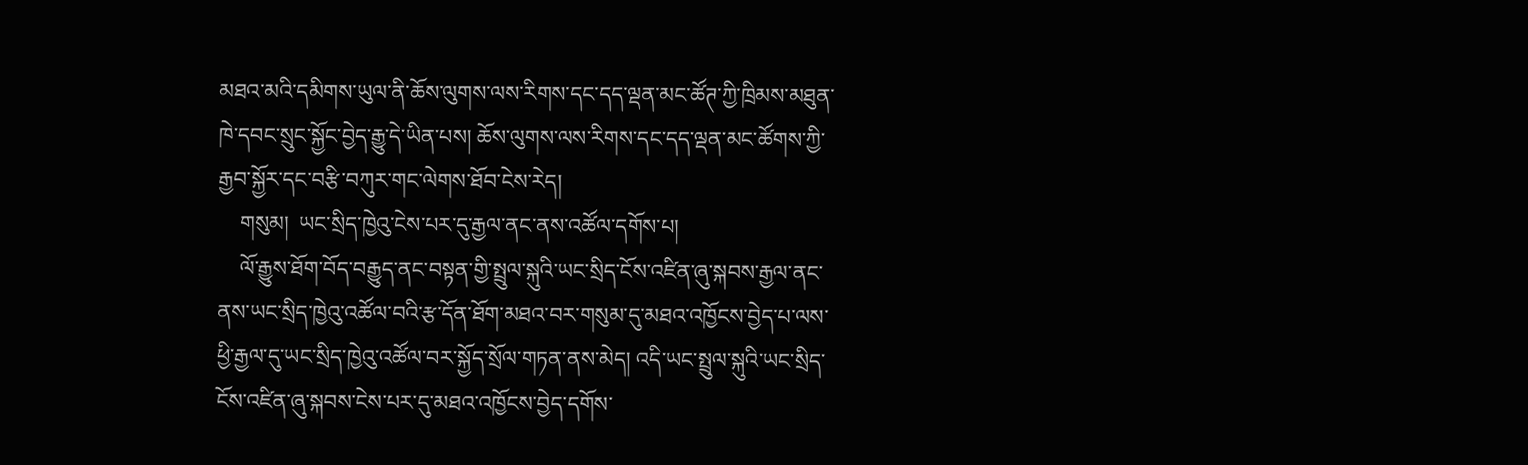མཐའ་མའི་དམིགས་ཡུལ་ནི་ཆོས་ལུགས་ལས་རིགས་དང་དད་ལྡན་མང་ཚོཊ་ཀྱི་ཁྲིམས་མཐུན་ཁེ་དབང་སྲུང་སྐྱོང་བྱེད་རྒྱུ་དེ་ཡིན་པས། ཆོས་ལུགས་ལས་རིགས་དང་དད་ལྡན་མང་ཚོགས་ཀྱི་རྒྱབ་སྐྱོར་དང་བརྩི་བཀུར་གང་ལེགས་ཐོབ་ངེས་རེད།
    གསུམ།  ཡང་སྲིད་ཁྱེའུ་ངེས་པར་དུ་རྒྱལ་ནང་ནས་འཚོལ་དགོས་པ།
    ལོ་རྒྱུས་ཐོག་བོད་བརྒྱུད་ནང་བསྟན་གྱི་སྤྲུལ་སྐུའི་ཡང་སྲིད་ངོས་འཛིན་ཞུ་སྐབས་རྒྱལ་ནང་ནས་ཡང་སྲིད་ཁྱེའུ་འཚོལ་བའི་རྩ་དོན་ཐོག་མཐའ་བར་གསུམ་དུ་མཐའ་འཁྱོངས་བྱེད་པ་ལས་ཕྱི་རྒྱལ་དུ་ཡང་སྲིད་ཁྱེའུ་འཚོལ་བར་སྐྱོད་སྲོལ་གཏན་ནས་མེད། འདི་ཡང་སྤྲུལ་སྐུའི་ཡང་སྲིད་ངོས་འཛིན་ཞུ་སྐབས་ངེས་པར་དུ་མཐའ་འཁྱོངས་བྱེད་དགོས་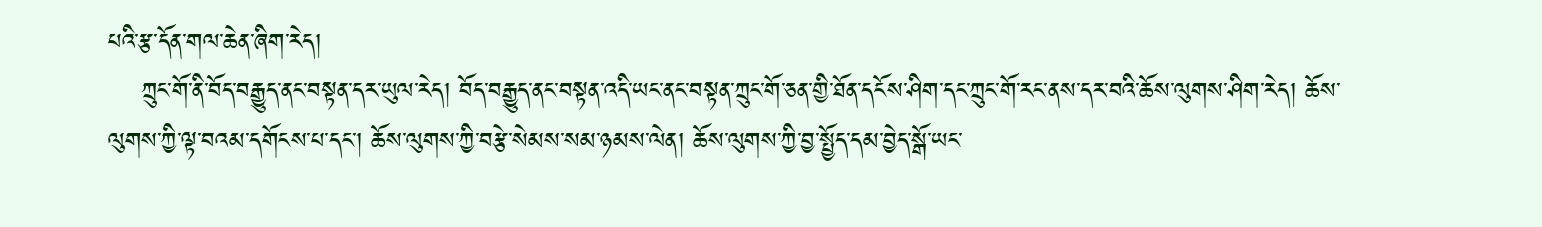པའི་རྩ་དོན་གལ་ཆེན་ཞིག་རེད།
    ཀྲུང་གོ་ནི་བོད་བརྒྱུད་ནང་བསྟན་དར་ཡུལ་རེད། བོད་བརྒྱུད་ནང་བསྟན་འདི་ཡང་ནང་བསྟན་ཀྲུང་གོ་ཅན་གྱི་ཐོན་དངོས་ཤིག་དང་ཀྲུང་གོ་རང་ནས་དར་བའི་ཆོས་ལུགས་ཤིག་རེད། ཆོས་ལུགས་ཀྱི་ལྟ་བའམ་དགོངས་པ་དང་། ཆོས་ལུགས་ཀྱི་བརྩེ་སེམས་སམ་ཉམས་ལེན། ཆོས་ལུགས་ཀྱི་བྱ་སྤྱོད་དམ་བྱེད་སྒོ་ཡང་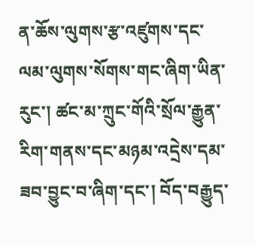ན་ཆོས་ལུགས་རྩ་འཛུགས་དང་ལམ་ལུགས་སོགས་གང་ཞིག་ཡིན་རུང་། ཚང་མ་ཀྲུང་གོའི་སྲོལ་རྒྱུན་རིག་གནས་དང་མཉམ་འདྲེས་དམ་ཟབ་བྱུང་བ་ཞིག་དང་། བོད་བརྒྱུད་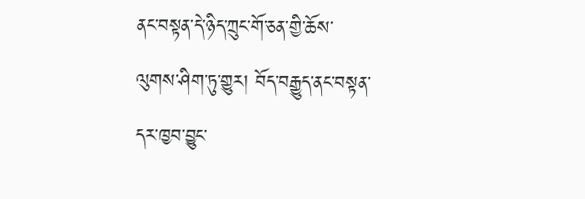ནང་བསྟན་དེ་ཉིད་ཀྲུང་གོ་ཅན་གྱི་ཆོས་ལུགས་ཤིག་ཏུ་གྱུར། བོད་བརྒྱུད་ནང་བསྟན་དར་ཁྱབ་བྱུང་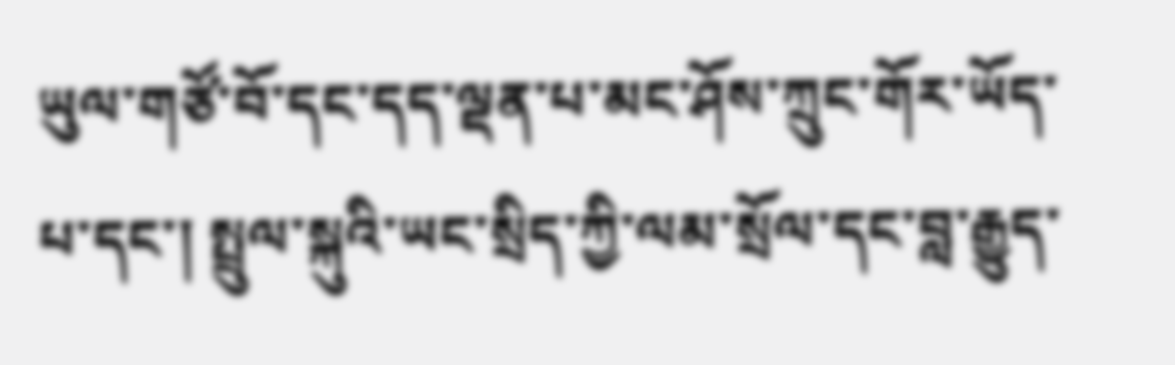ཡུལ་གཙོ་བོ་དང་དད་ལྡན་པ་མང་ཤོས་ཀྲུང་གོར་ཡོད་པ་དང་། སྤྲུལ་སྐུའི་ཡང་སྲིད་ཀྱི་ལམ་སྲོལ་དང་བླ་རྒྱུད་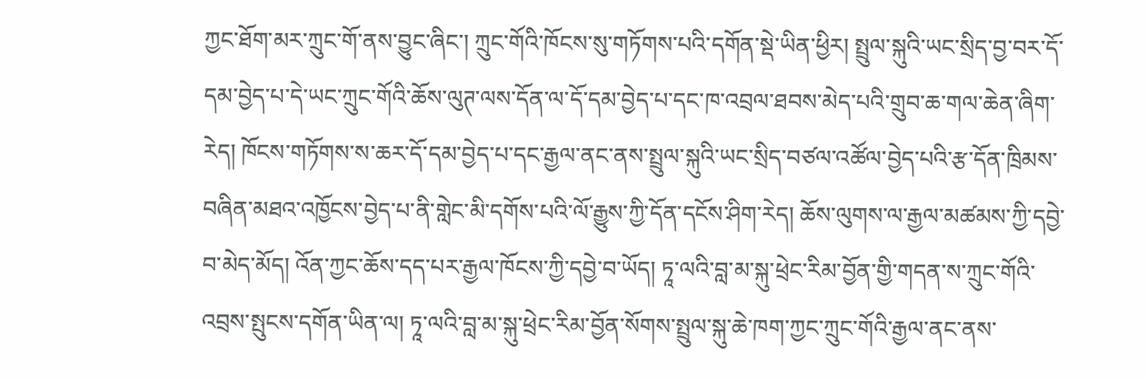ཀྱང་ཐོག་མར་ཀྲུང་གོ་ནས་བྱུང་ཞིང་། ཀྲུང་གོའི་ཁོངས་སུ་གཏོགས་པའི་དགོན་སྡེ་ཡིན་ཕྱིར། སྤྲུལ་སྐུའི་ཡང་སྲིད་བྱ་བར་དོ་དམ་བྱེད་པ་དེ་ཡང་ཀྲུང་གོའི་ཆོས་ལུཊ་ལས་དོན་ལ་དོ་དམ་བྱེད་པ་དང་ཁ་འབྲལ་ཐབས་མེད་པའི་གྲུབ་ཆ་གལ་ཆེན་ཞིག་རེད། ཁོངས་གཏོགས་ས་ཆར་དོ་དམ་བྱེད་པ་དང་རྒྱལ་ནང་ནས་སྤྲུལ་སྐུའི་ཡང་སྲིད་བཙལ་འཚོལ་བྱེད་པའི་རྩ་དོན་ཁྲིམས་བཞིན་མཐའ་འཁྱོངས་བྱེད་པ་ནི་གླེང་མི་དགོས་པའི་ལོ་རྒྱུས་ཀྱི་དོན་དངོས་ཤིག་རེད། ཆོས་ལུགས་ལ་རྒྱལ་མཚམས་ཀྱི་དབྱེ་བ་མེད་མོད། འོན་ཀྱང་ཆོས་དད་པར་རྒྱལ་ཁོངས་ཀྱི་དབྱེ་བ་ཡོད། ཏཱ་ལའི་བླ་མ་སྐུ་ཕྲེང་རིམ་བྱོན་གྱི་གདན་ས་ཀྲུང་གོའི་འབྲས་སྤུངས་དགོན་ཡིན་ལ། ཏཱ་ལའི་བླ་མ་སྐུ་ཕྲེང་རིམ་བྱོན་སོགས་སྤྲུལ་སྐུ་ཆེ་ཁག་ཀྱང་ཀྲུང་གོའི་རྒྱལ་ནང་ནས་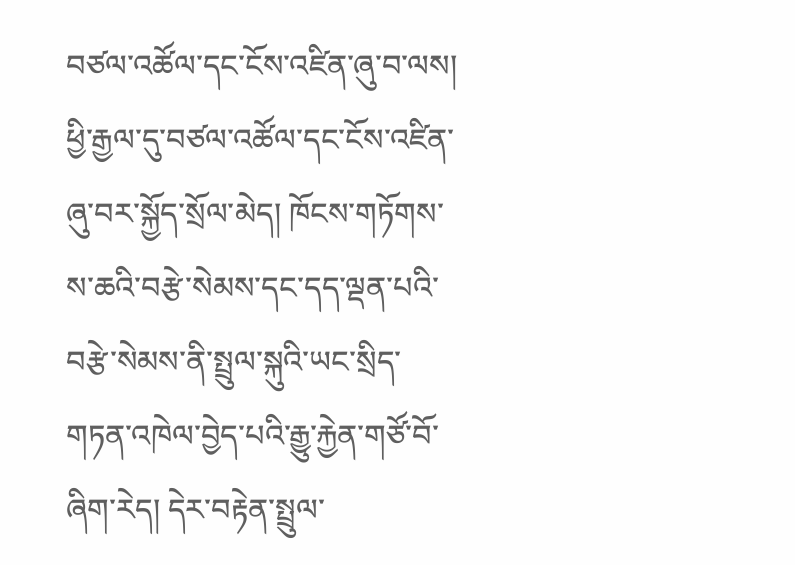བཙལ་འཚོལ་དང་ངོས་འཛིན་ཞུ་བ་ལས། ཕྱི་རྒྱལ་དུ་བཙལ་འཚོལ་དང་ངོས་འཛིན་ཞུ་བར་སྐྱོད་སྲོལ་མེད། ཁོངས་གཏོགས་ས་ཆའི་བརྩེ་སེམས་དང་དད་ལྡན་པའི་བརྩེ་སེམས་ནི་སྤྲུལ་སྐུའི་ཡང་སྲིད་གཏན་འཁེལ་བྱེད་པའི་རྒྱུ་རྐྱེན་གཙོ་བོ་ཞིག་རེད། དེར་བརྟེན་སྤྲུལ་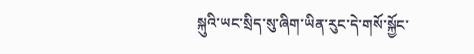སྐུའི་ཡང་སྲིད་སུ་ཞིག་ཡིན་རུང་དེ་གསོ་སྐྱོང་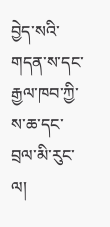བྱེད་སའི་གདན་ས་དང་རྒྱལ་ཁབ་ཀྱི་ས་ཆ་དང་བྲལ་མི་རུང་ལ།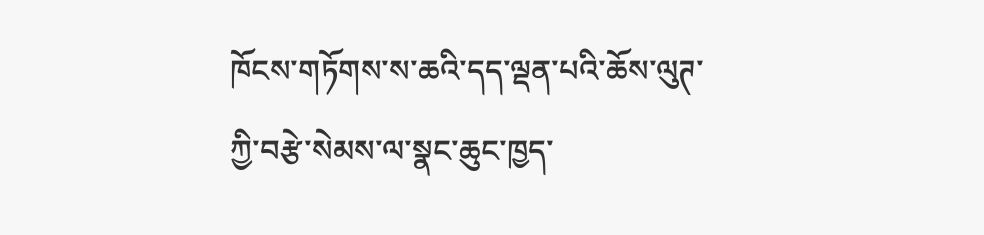ཁོངས་གཏོགས་ས་ཆའི་དད་ལྡན་པའི་ཆོས་ལུཊ་ཀྱི་བརྩེ་སེམས་ལ་སྣང་ཆུང་ཁྱད་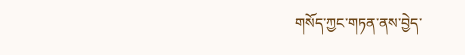གསོད་ཀྱང་གཏན་ནས་བྱེད་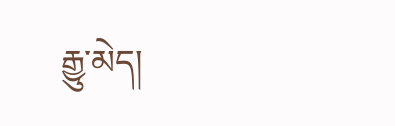རྒྱུ་མེད།